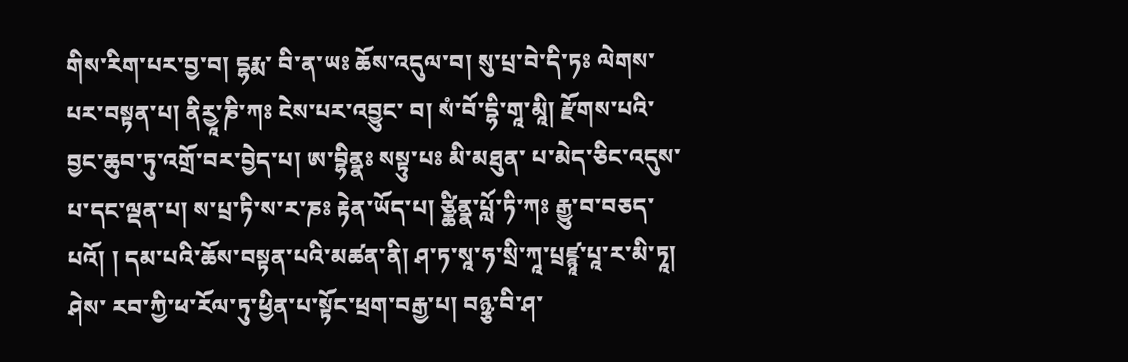གིས་རིག་པར་བྱ་བ། དྷརྨ་ བི་ན་ཡཿ ཆོས་འདུལ་བ། སུ་པྲ་བེ་དི་ཏཿ ལེགས་པར་བསྟན་པ། ནིརྱཱ་ཎི་ཀཿ ངེས་པར་འབྱུང་ བ། སཾ་བོ་དྷི་གཱ་མཱི། རྫོགས་པའི་བྱང་ཆུབ་ཏུ་འགྲོ་བར་བྱེད་པ། ཨ་བྷིནྣཿ སསྟུ་པཿ མི་མཐུན་ པ་མེད་ཅིང་འདུས་པ་དང་ལྡན་པ། ས་པྲ་ཏི་ས་ར་ཎཿ རྟེན་ཡོད་པ། ཙྪིནྣ་པློ་ཏི་ཀཿ རྒྱུ་བ་བཅད་ པའོ། ། དམ་པའི་ཆོས་བསྟན་པའི་མཚན་ནི། ཤ་ཏ་སཱ་ཧ་སྲི་ཀཱ་པྲཛྙཱ་པཱ་ར་མི་ཏཱ། ཤེས་ རབ་ཀྱི་ཕ་རོལ་ཏུ་ཕྱིན་པ་སྟོང་ཕྲག་བརྒྱ་པ། བཉྩ་བི་ཤ་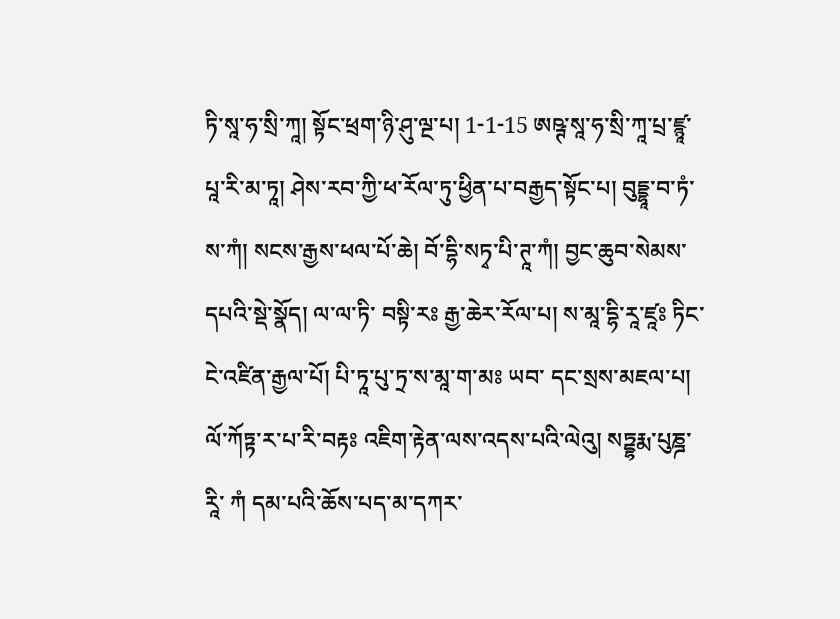ཏི་སཱ་ཧ་སྲི་ཀཱ། སྟོང་ཕྲག་ཉི་ཤུ་ལྔ་པ། 1-1-15 ཨཥྚ་སཱ་ཧ་སྲི་ཀཱ་པྲ་ཛྙཱ་པཱ་རི་མ་ཏཱ། ཤེས་རབ་ཀྱི་ཕ་རོལ་ཏུ་ཕྱིན་པ་བརྒྱད་སྟོང་པ། བུདྡྷཱ་བ་ཏཾ་ ས་ཀཾ། སངས་རྒྱས་ཕལ་པོ་ཆེ། བོ་དྷི་སཏྭ་པི་ཊཱ་ཀཾ། བྱང་ཆུབ་སེམས་དཔའི་སྡེ་སྣོད། ལ་ལ་ཏི་ བསྟི་རཿ རྒྱ་ཆེར་རོལ་པ། ས་མཱ་དྷི་རཱ་ཛཱཿ ཏིང་ངེ་འཛིན་རྒྱལ་པོ། པི་ཏཱ་པུ་ཏྲ་ས་མཱ་ག་མཿ ཡབ་ དང་སྲས་མཇལ་པ། ལོ་ཀོཏྟ་ར་པ་རི་བརྟཿ འཇིག་རྟེན་ལས་འདས་པའི་ལེའུ། སཏྡྷརྨ་པུཎྜ་རཱི་ ཀཾ དམ་པའི་ཆོས་པད་མ་དཀར་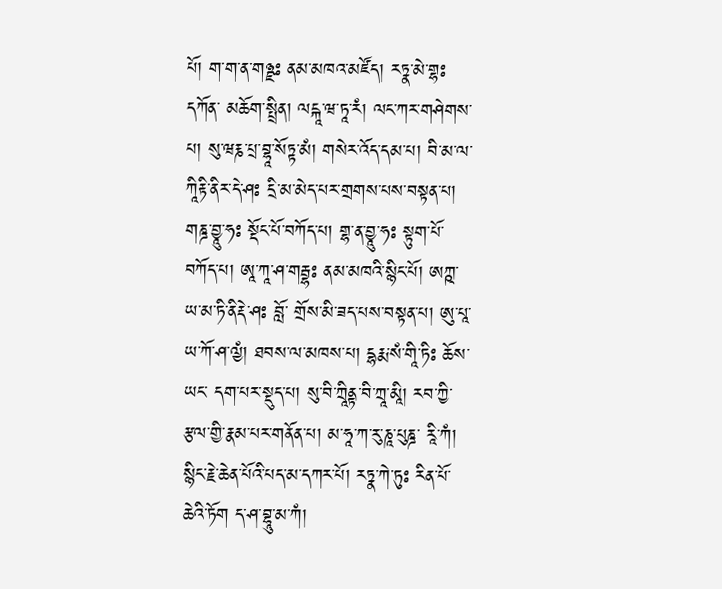པོ། ག་ག་ན་གཉྫཿ ནམ་མཁའ་མཛོད། རཏྣ་མེ་གྷཿ དཀོན་ མཆོག་སྤྲིན། ལངྐཱ་ཝ་ཏཱ་རཾ། ལང་ཀར་གཤེགས་པ། སུ་ཝརྞ་པྲ་བྷཱ་སོཏྟ་མཾ། གསེར་འོད་དམ་པ། བི་མ་ལ་ཀཱིརྟི་ནིར་དེ་ཤཿ དྲི་མ་མེད་པར་གྲགས་པས་བསྟན་པ། གཎྜ་བྱཱུ་ཧཿ སྡོང་པོ་བཀོད་པ། གྷ་ན་བྱཱུ་ཧཿ སྟུག་པོ་བཀོད་པ། ཨཱ་ཀཱ་ཤ་གརྦྷཿ ནམ་མཁའི་སྙིང་པོ། ཨཀྵ་ཡ་མ་ཏི་ནིརྡེ་ཤཿ བློ་ གྲོས་མི་ཟད་པས་བསྟན་པ། ཨུ་པཱ་ཡ་ཀོ་ཤ་ལྱཾ། ཐབས་ལ་མཁས་པ། དྷརྨ་སཾ་གཱི་ཏིཿ ཆོས་ཡང་ དག་པར་སྡུད་པ། སུ་བི་ཀྲཱིནྟ་བི་ཀྲཱ་མཱི། རབ་ཀྱི་རྩལ་གྱི་རྣམ་པར་གནོན་པ། མ་ཧཱ་ཀ་རུ་ཎཱ་པུཎྜ་ རཱི་ཀཾ། སྙིང་རྗེ་ཆེན་པོའི་པད་མ་དཀར་པོ། རཏྣ་ཀེ་ཏུཿ རིན་པོ་ཆེའི་ཏོག ད་ཤ་བྷཱུ་མ་ཀཾ།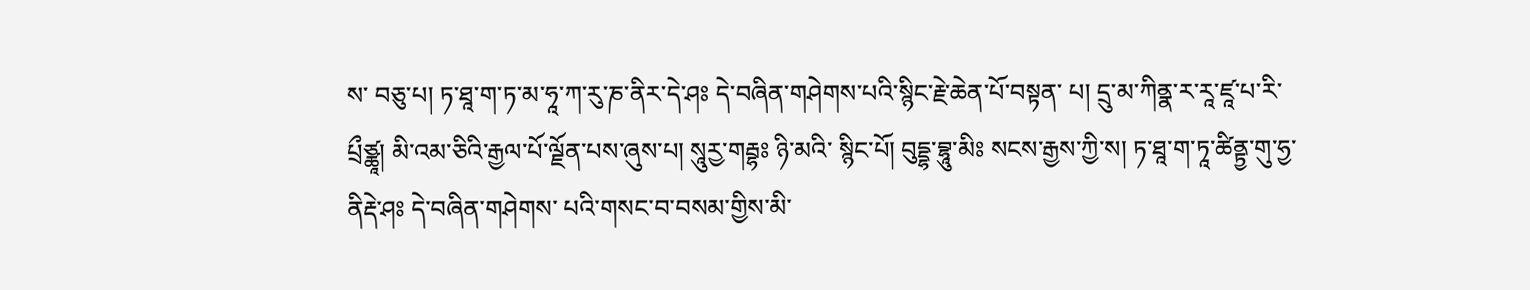ས་ བཅུ་པ། ཏ་ཐཱ་ག་ཏ་མ་ཧཱ་ཀ་རུ་ཎ་ནིར་དེ་ཤཿ དེ་བཞིན་གཤེགས་པའི་སྙིང་རྗེ་ཆེན་པོ་བསྟན་ པ། དྲུ་མ་ཀིནྣ་ར་རཱ་ཛཱ་པ་རི་པྲྀཙྪཱ། མི་འམ་ཅིའི་རྒྱལ་པོ་ལྗོན་པས་ཞུས་པ། སཱུརྱ་གརྦྷཿ ཉི་མའི་ སྙིང་པོ། བུདྡྷ་བྷཱུ་མིཿ སངས་རྒྱས་ཀྱི་ས། ཏ་ཐཱ་ག་ཏཱ་ཚིནྟྱ་གུ་ཧྱ་ནིརྡེ་ཤཿ དེ་བཞིན་གཤེགས་ པའི་གསང་བ་བསམ་གྱིས་མི་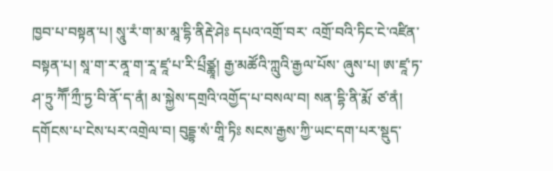ཁྱབ་པ་བསྟན་པ། སཱུ་རཾ་ག་མ་མཱ་དྷི་ནིརྡེ་ཤེཿ དཔའ་འགྲོ་བར་ འགྲོ་བའི་ཏིང་ངེ་འཛིན་བསྟན་པ། སཱ་ག་ར་ནཱ་ག་རཱ་ཛཱ་པ་རི་པྲྀཙྪཱ། རྒྱ་མཚོའི་ཀླུའི་རྒྱལ་པོས་ ཞུས་པ། ཨ་ཛཱ་ཏ་ཤ་ཏྲུ་ཀཽ་ཀྲྀ་ཏྱ་བི་ནོ་ད་ནཾ། མ་སྐྱེས་དགྲའི་འགྱོད་པ་བསལ་བ། སན་དྷི་ནི་རྨོ་ ཙ་ནཾ། དགོངས་པ་ངེས་པར་འགྲེལ་བ། བུདྡྷ་སཾ་གཱི་ཏིཿ སངས་རྒྱས་ཀྱི་ཡང་དག་པར་སྡུད་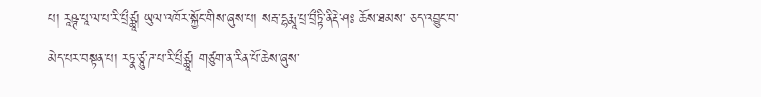པ། རཱཥྚ་པཱ་ལ་པ་རི་པྲྀཙྪཱ། ཡུལ་འཁོར་སྐྱོང་གིས་ཞུས་པ། སརྦ་དྷརྨཱ་པྲ་བྲྀཏྟི་ནིརྡེ་ཤཿ ཆོས་ཐམས་ ཅད་འབྱུང་བ་མེད་པར་བསྟན་པ། རཏྣ་ཙཱུ་ཌ་པ་རི་པྲྀཙྪཱ། གཙུག་ན་རིན་པོ་ཆེས་ཞུས་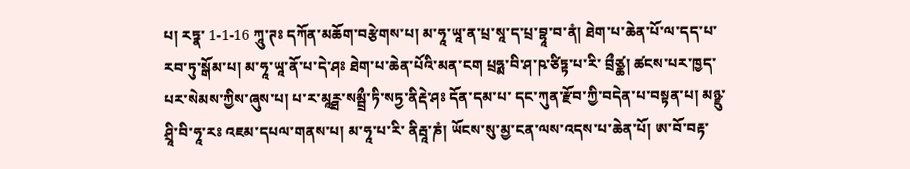པ། རཏྣ་ 1-1-16 ཀཱུ་ཊཿ དཀོན་མཆོག་བརྩེགས་པ། མ་ཧཱ་ཡཱ་ན་པྲ་སཱ་ད་པྲ་བྷཱ་བ་ནཾ། ཐེག་པ་ཆེན་པོ་ལ་དད་པ་ རབ་ཏུ་སྒོམ་པ། མ་ཧཱ་ཡཱ་ནོ་པ་དེ་ཤཿ ཐེག་པ་ཆེན་པོའི་མན་ངག པྲཧྨ་བི་ཤ་ཥ་ཙིཏྟ་པ་རི་ བྲྀཙྪ། ཚངས་པར་ཁྱད་པར་སེམས་ཀྱིས་ཞུས་པ། པ་ར་མཱཪྠ་སམྦྲྀ་ཏི་སཏྱ་ནིརྡེ་ཤཿ དོན་དམ་པ་ དང་ཀུན་རྫོབ་ཀྱི་བདེན་པ་བསྟན་པ། མཉྫུ་ཤྲཱི་བི་ཧཱ་རཿ འཇམ་དཔལ་གནས་པ། མ་ཧཱ་པ་རི་ ནིརྦཱ་ཎཾ། ཡོངས་སུ་མྱ་ངན་ལས་འདས་པ་ཆེན་པོ། ཨ་བོ་བརྟ་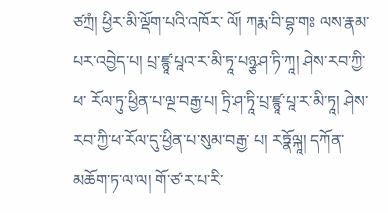ཙཀྲཾ། ཕྱིར་མི་ལྡོག་པའི་འཁོར་ ལོ། ཀརྨ་བི་བྷ་གཿ ལས་རྣམ་པར་འབྱེད་པ། པྲ་ཛྙཱ་པཱའ་ར་མི་ཏཱ་པཉྩ་ཤ་ཏི་ཀཱ། ཤེས་རབ་ཀྱི་ཕ་ རོལ་ཏུ་ཕྱིན་པ་ལྔ་བརྒྱ་པ། ཏྲི་ཤ་ཏཱི་པྲ་ཛྙཱ་པཱ་ར་མི་ཏཱ། ཤེས་རབ་ཀྱི་ཕ་རོལ་དུ་ཕྱིན་པ་སུམ་བརྒྱ་ པ། རཏྣོལྐཱ། དཀོན་མཆོག་ཏ་ལ་ལ། གོ་ཙ་ར་པ་རི་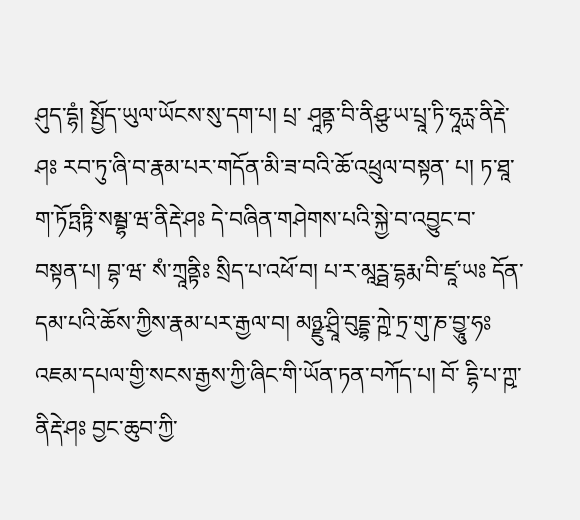ཤུད་དྷཾ། སྤྱོད་ཡུལ་ཡོངས་སུ་དག་པ། པྲ་ ཤཱནྟ་བི་ནིཤྩ་ཡ་པྲཱ་ཏི་ཧཱཪྻ་ནིརྡེ་ཤཿ རབ་ཏུ་ཞི་བ་རྣམ་པར་གདོན་མི་ཟ་བའི་ཆོ་འཕྲུལ་བསྟན་ པ། ཏ་ཐཱ་ག་ཏོཏྤཏྟི་སམྦྷ་ཝ་ནིརྡེ་ཤཿ དེ་བཞིན་གཤེགས་པའི་སྐྱེ་བ་འབྱུང་བ་བསྟན་པ། བྷ་ཝ་ སཾ་ཀྲཱནྟིཿ སྲིད་པ་འཕོ་བ། པ་ར་མཱཪྠ་དྷརྨ་བི་ཛཱ་ཡཿ དོན་དམ་པའི་ཆོས་ཀྱིས་རྣམ་པར་རྒྱལ་བ། མཉྫུ་ཤྲཱི་བུདྡྷ་ཀྵེ་ཏྲ་གུ་ཎ་བྱཱུ་ཧཿ འཇམ་དཔལ་གྱི་སངས་རྒྱས་ཀྱི་ཞིང་གི་ཡོན་ཏན་བཀོད་པ། བོ་ དྷི་པ་ཀྵ་ནིརྡེ་ཤཿ བྱང་ཆུབ་ཀྱི་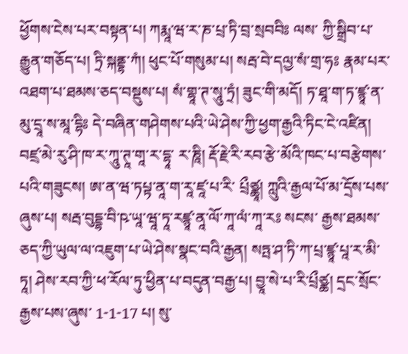ཕྱོགས་ངེས་པར་བསྟན་པ། ཀརྨཱ་ཝ་ར་ཎ་པྲ་ཏི་བྲ་སྲབབིཿ ལས་ ཀྱི་སྒྲིབ་པ་རྒྱུན་གཅོད་པ། ཏྲི་སྐནྡྷ་ཀཾ། ཕུང་པོ་གསུམ་པ། སརྦ་བེ་དལྱ་སཾ་གྲ་ཧཿ རྣམ་པར་ འཐག་པ་ཐམས་ཅད་བསྡུས་པ། སཾ་གྷཱ་ཊ་སཱུ་ཏྲཾ། ཟུང་གི་མདོ། ཏ་ཐཱ་ག་ཏ་ཛྙཱ་ན་མུ་དྲཱ་ས་མཱ་དྷིཿ དེ་བཞིན་གཤེགས་པའི་ཡེ་ཤེས་ཀྱི་ཕྱག་རྒྱའི་ཏིང་ངེ་འཛིན། བཛྲ་མེ་རུ་ཤི་ཁ་ར་ཀཱུ་ཊཱ་གཱ་ར་དྷཱ་ ར་ཎཱི། རྡོ་རྗེ་རི་རབ་རྩེ་མོའི་ཁང་པ་བརྩེགས་པའི་གཟུངས། ཨ་ན་ཝ་ཏཔྟ་ནཱ་ག་རཱ་ཛཱ་པ་རི་ པྲྀཙྪཱ། ཀླུའི་རྒྱལ་པོ་མ་དྲོས་པས་ཞུས་པ། སརྦ་བུདྡྷ་བི་ཥ་ཡཱ་ཝཱ་ཏཱ་རཛྙཱ་ནཱ་ལོ་ཀཱ་ལཾ་ཀཱ་རཿ སངས་ རྒྱས་ཐམས་ཅད་ཀྱི་ཡུལ་ལ་འཇུག་པ་ཡེ་ཤེས་སྣང་བའི་རྒྱན། སཏྤ་ཤ་ཏི་ཀ་པྲ་ཛྙཱ་པཱ་ར་མི་ ཏཱ། ཤེས་རབ་ཀྱི་ཕ་རོལ་ཏུ་ཕྱིན་པ་བདུན་བརྒྱ་པ། བྱཱ་སེ་པ་རི་པྲྀཙྪ། དྲང་སྲོང་རྒྱས་པས་ཞུས་ 1-1-17 པ། སུ་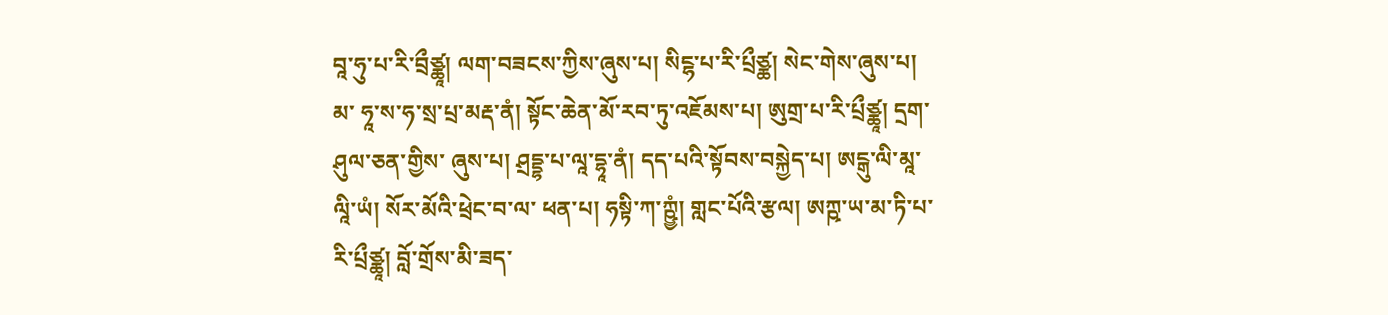བཱ་ཧུ་པ་རི་བྲྀཙྪཱ། ལག་བཟངས་ཀྱིས་ཞུས་པ། སིངྷ་པ་རི་པྲྀཙྪ། སེང་གེས་ཞུས་པ། མ་ ཧཱ་ས་ཧ་སྲ་པྲ་མརྡ་ནཾ། སྟོང་ཆེན་མོ་རབ་ཏུ་འཇོམས་པ། ཨུགྲ་པ་རི་པྲྀཙྪཱ། དྲག་ཤུལ་ཅན་གྱིས་ ཞུས་པ། ཤྲདྡྷ་པ་ལཱ་དྷཱ་ནཾ། དད་པའི་སྟོབས་བསྐྱེད་པ། ཨངྒུ་ལི་མཱ་ལཱི་ཡཾ། སོར་མོའི་ཕྲེང་བ་ལ་ ཕན་པ། ཧསྟི་ཀ་ཀྵྱཾ། གླང་པོའི་རྩལ། ཨཀྵ་ཡ་མ་ཏི་པ་རི་པྲྀཙྪཱ། བློ་གྲོས་མི་ཟད་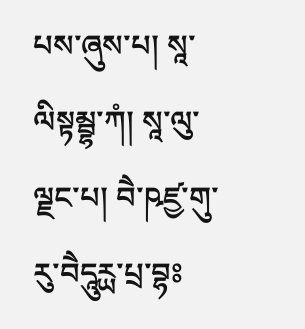པས་ཞུས་པ། སཱ་ལིསྟམྦྷ་ཀཾ། སཱ་ལུ་ལྗང་པ། བཻ་ཥཛྱ་གུ་རུ་བཻདཱུཪྻ་པྲ་བྷཿ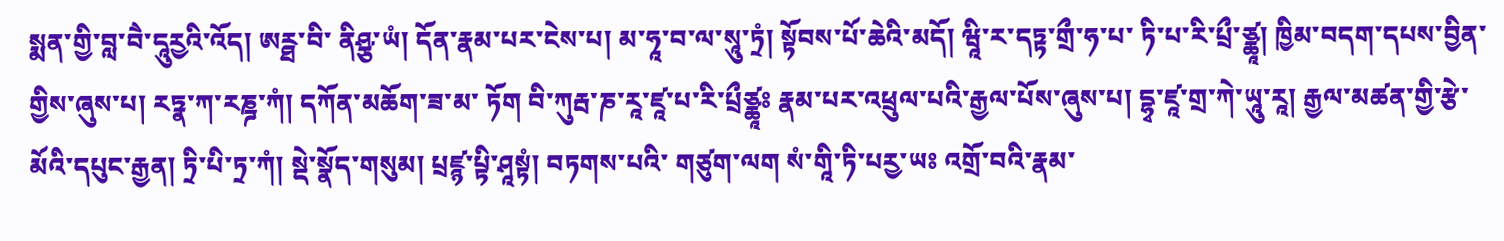སྨན་གྱི་བླ་བཻ་དཱུརྱའི་འོད། ཨཪྠ་བི་ ནིཤྩ་ཡཾ། དོན་རྣམ་པར་ངེས་པ། མ་ཧཱ་བ་ལ་སཱུ་ཏྲཾ། སྟོབས་པོ་ཆེའི་མདོ། ཝཱི་ར་དཏྟ་གྲྀ་ཧ་པ་ ཏི་པ་རི་པྲྀ་ཙྪཱ། ཁྱིམ་བདག་དཔས་བྱིན་གྱིས་ཞུས་པ། རཏྣ་ཀ་རཎྜ་ཀཾ། དཀོན་མཆོག་ཟ་མ་ ཏོག བི་ཀུརྦ་ཎ་རཱ་ཛཱ་པ་རི་པྲྀཙྪཱཿ རྣམ་པར་འཕྲུལ་པའི་རྒྱལ་པོས་ཞུས་པ། དྷྭ་ཛཱ་གྲ་ཀེ་ཡཱུ་རཱ། རྒྱལ་མཚན་གྱི་རྩེ་མོའི་དཔུང་རྒྱན། ཏྲི་པི་ཏྲ་ཀཾ། སྡེ་སྣོད་གསུམ། པྲཛྙ་པྟི་ཤཱསྟཾ། བཏགས་པའི་ གཙུག་ལག སཾ་གཱི་ཏི་པརྱ་ཡཿ འགྲོ་བའི་རྣམ་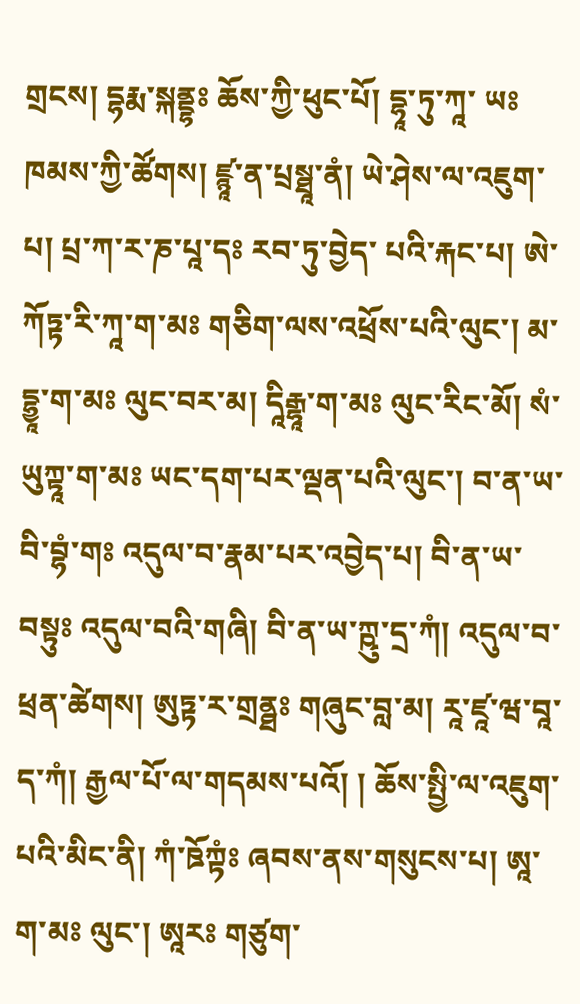གྲངས། དྷརྨ་སྐནྡྷཿ ཆོས་ཀྱི་ཕུང་པོ། དྷཱ་ཏུ་ཀཱ་ ཡཿ ཁམས་ཀྱི་ཚོགས། ཛྙཱ་ན་པྲསྠཱ་ནཾ། ཡེ་ཤེས་ལ་འཇུག་པ། པྲ་ཀ་ར་ཎ་པཱ་དཿ རབ་ཏུ་བྱེད་ པའི་རྐང་པ། ཨེ་ཀོཏྟ་རི་ཀཱ་ག་མཿ གཅིག་ལས་འཕྲོས་པའི་ལུང་། མ་དྷྱཱ་ག་མཿ ལུང་བར་མ། དཱིརྒྷཱ་ག་མཿ ལུང་རིང་མོ། སཾ་ཡུཀྟཱ་ག་མཿ ཡང་དག་པར་ལྡན་པའི་ལུང་། བ་ན་ཡ་བི་བྷཾ་གཿ འདུལ་བ་རྣམ་པར་འབྱེད་པ། བི་ན་ཡ་བསྟུཿ འདུལ་བའི་གཞི། བི་ན་ཡ་ཀྵུ་དྲ་ཀཾ། འདུལ་བ་ ཕྲན་ཚེགས། ཨུཏྟ་ར་གྲནྠཿ གཞུང་བླ་མ། རཱ་ཛཱ་ཝ་བཱ་ད་ཀཾ། རྒྱལ་པོ་ལ་གདམས་པའོ། ། ཆོས་སྤྱི་ལ་འཇུག་པའི་མིང་ནི། ཀཾ་ཋོཀྟཾཿ ཞབས་ནས་གསུངས་པ། ཨཱ་ག་མཿ ལུང་། ཨཱརཿ གཙུག་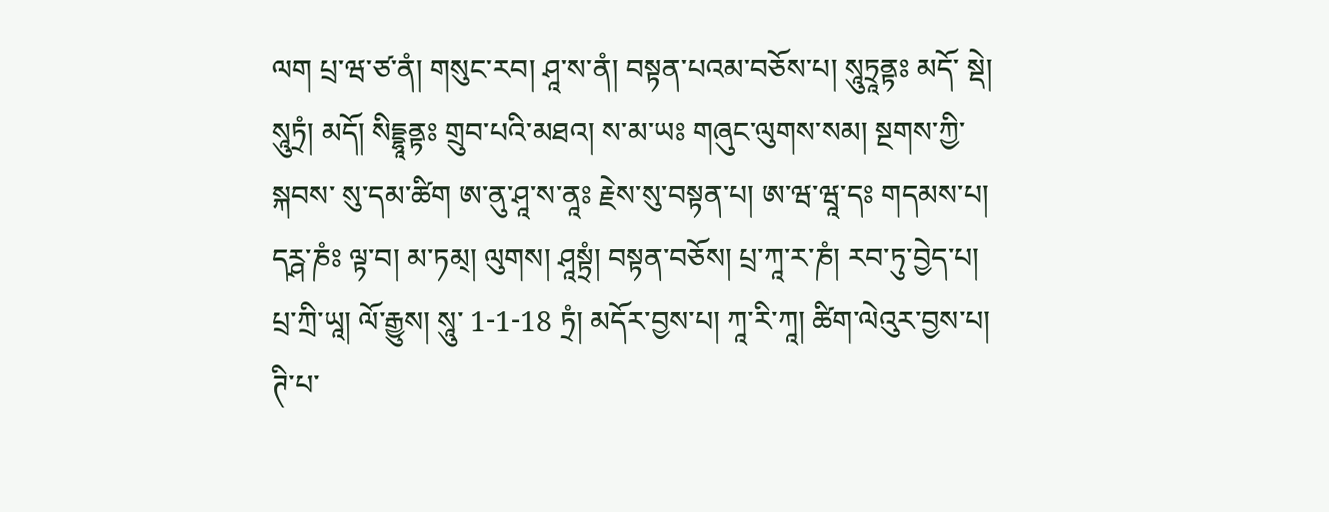ལག པྲ་ཝ་ཙ་ནཾ། གསུང་རབ། ཤཱ་ས་ནཾ། བསྟན་པའམ་བཅོས་པ། སཱུཏྲཱནྟཿ མདོ་ སྡེ། སཱུཏྲཾ། མདོ། སིདྡྷཱནྟཿ གྲུབ་པའི་མཐའ། ས་མ་ཡཿ གཞུང་ལུགས་སམ། སྔགས་ཀྱི་སྐབས་ སུ་དམ་ཚིག ཨ་ནུ་ཤཱ་ས་ནཱཿ རྗེས་སུ་བསྟན་པ། ཨ་ཝ་ཝཱ་དཿ གདམས་པ། དཪྴ་ཎཾཿ ལྟ་བ། མ་ཏམ྄། ལུགས། ཤཱསྟྲཾ། བསྟན་བཅོས། པྲ་ཀཱ་ར་ཎཾ། རབ་ཏུ་བྱེད་པ། པྲ་ཀྲི་ཡཱ། ལོ་རྒྱུས། སཱུ་ 1-1-18 ཏྲཾ། མདོར་བྱས་པ། ཀཱ་རི་ཀཱ། ཚིག་ལེའུར་བྱས་པ། ཊི་པ་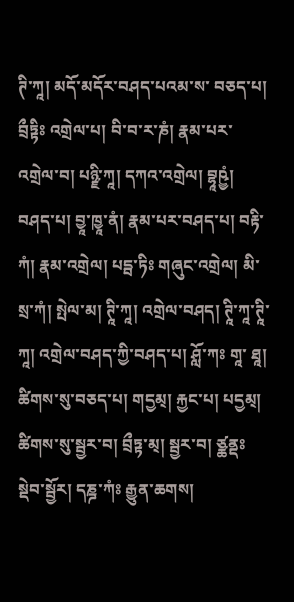ཊི་ཀཱ། མདོ་མདོར་བཤད་པའམ་ས་ བཅད་པ། བྲྀཏྟིཿ འགྲེལ་པ། བི་བ་ར་ཎཾ། རྣམ་པར་འགྲེལ་བ། པཉྫི་ཀཱ། དཀའ་འགྲེལ། བྷཱཥྱཾ། བཤད་པ། བྱཱ་ཁྱཱ་ནཾ། རྣམ་པར་བཤད་པ། བརྟི་ཀཾ། རྣམ་འགྲེལ། པདྦ་ཏིཿ གཞུང་འགྲེལ། མི་ སྲ་ཀཾ། སྤེལ་མ། ཊཱི་ཀཱ། འགྲེལ་བཤད། ཊཱི་ཀཱ་ཊཱི་ཀཱ། འགྲེལ་བཤད་ཀྱི་བཤད་པ། ཤློ་ཀཿ གཱ་ ཐཱ། ཚིགས་སུ་བཅད་པ། གདྱམ྄། རྐྱང་པ། པདྱམ྄། ཚིགས་སུ་སྦྱར་བ། བྲྀཏྟ་མ྄། སྦྱར་བ། ཙྪནྡཿ སྡེབ་སྦྱོར། དཎྜ་ཀཾཿ རྒྱུན་ཆགས།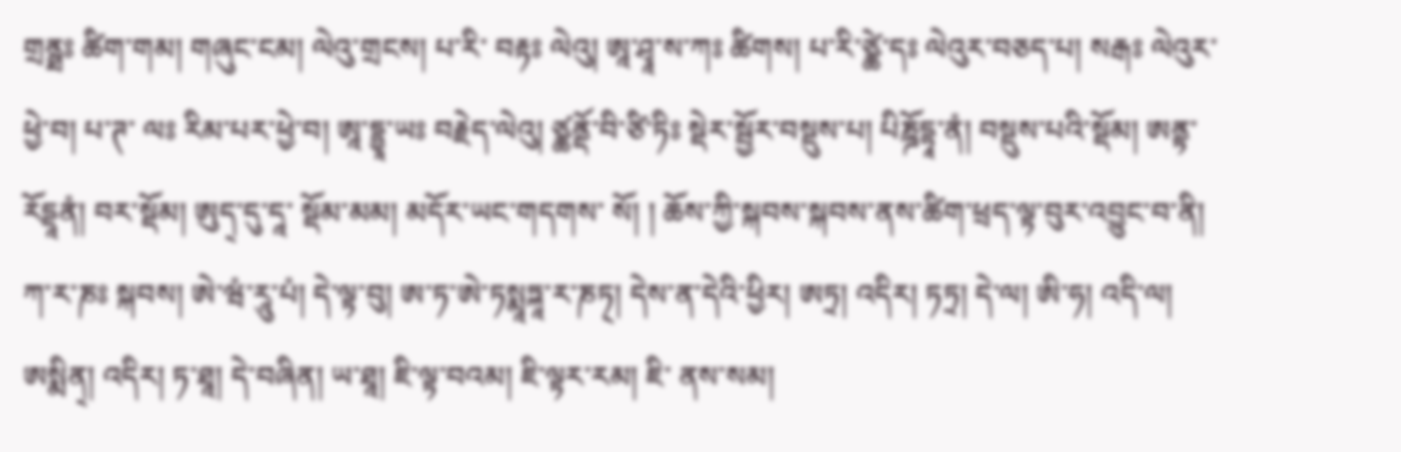གྲནྠཿ ཚིག་གམ། གཞུང་ངམ། ལེའུ་གྲངས། པ་རི་ བརྟཿ ལེའུ། ཨཱ་ཤྭཱ་ས་ཀཿ ཚིགས། པ་རི་ཙྪེ་དཿ ལེའུར་བཅད་པ། སརྒཿ ལེའུར་ཕྱེ་བ། པ་ཊ་ ལཿ རིམ་པར་ཕྱེ་བ། ཨཱ་དྷྱཱ་ཡཿ བརྗེད་ལེའུ། ཙྪནྡོ་བི་ཙི་ཏིཿ སྡེར་སྦྱོར་བསྡུས་པ། པིཎྜོདྷཱ་ནཾ། བསྡུས་པའི་སྡོམ། ཨནྟ་རོདྡཱནཾ། བར་སྡོམ། ཨུད྄་དུ་དཱ་ སྡོམ་མམ། མདོར་ཡང་གདགས་ སོ། ། ཆོས་ཀྱི་སྐབས་སྐབས་ནས་ཚིག་ཕྲད་ལྟ་བུར་འབྱུང་བ་ནི། ཀ་ར་ཎཿ སྐབས། ཨེ་ཝཾ་རཱུ་པཾ། དེ་ལྟ་བུ། ཨ་ཏ་ཨེ་ཏསྨཱཏྐཱ་ར་ཎཏ྄། དེས་ན་དེའི་ཕྱིར། ཨཏྲ། འདིར། ཏཏྲ། དེ་ལ། ཨི་ཧ། འདི་ལ། ཨསྨིན྄། འདིར། ཏ་ཐཱ། དེ་བཞིན། ཡ་ཐཱ། ཇི་ལྟ་བའམ། ཇི་ལྟར་རམ། ཇི་ ནས་སམ།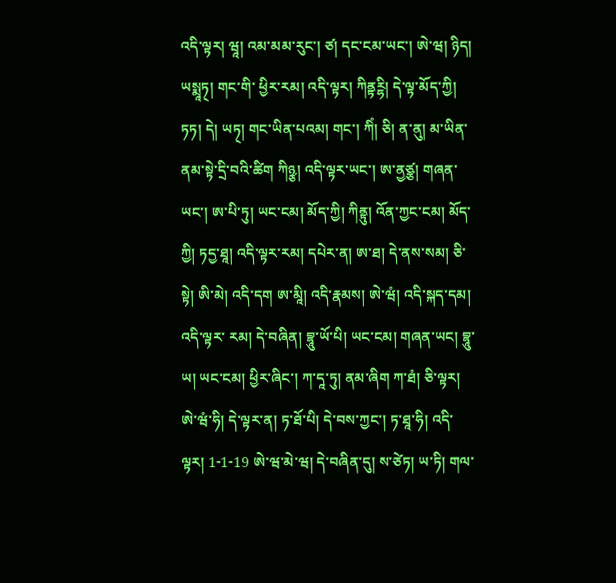འདི་ལྟར། ཝཱ། འམ་མམ་རུང་། ཙ། དང་ངམ་ཡང་། ཨེ་ཝ། ཉིད། ཡསྨཱཏ྄། གང་གི་ ཕྱིར་རམ། འདི་ལྟར། ཀིནྟཪྷི། དེ་ལྟ་མོད་ཀྱི། ཏཏ། དེ། ཡཏ྄། གང་ཡིན་པའམ། གང་། ཀིཾ། ཅི། ན་ནུ། མ་ཡིན་ནམ་སྟེ་དྲི་བའི་ཚིག ཀིཉྩ། འདི་ལྟར་ཡང་། ཨ་ནྱཙྩ། གཞན་ཡང་། ཨ་པི་ཏུ། ཡང་ངམ། མོད་ཀྱི། ཀིནྟུ། འོན་ཀྱང་ངམ། མོད་ཀྱི། ཏདྱ་ཐཱ། འདི་ལྟར་རམ། དཔེར་ན། ཨ་ཐ། དེ་ནས་སམ། ཅི་སྟེ། ཨི་མེ། འདི་དག ཨ་མཱི། འདི་རྣམས། ཨེ་ཝཾ། འདི་སྐད་དམ། འདི་ལྟར་ རམ། དེ་བཞིན། བྷཱུ་ཡོ་པི། ཡང་ངམ། གཞན་ཡང། བྷཱུ་ཡ། ཡང་ངམ། ཕྱིར་ཞིང་། ཀ་དཱ་ཏུ། ནམ་ཞིག ཀ་ཐཾ། ཅི་ལྟར། ཨེ་ཝཾ་ཧི། དེ་ལྟར་ན། ཏ་ཐོ་པི། དེ་བས་ཀྱང་། ཏ་ཐཱ་ཧི། འདི་ལྟར། 1-1-19 ཨེ་ཝ་མེ་ཝ། དེ་བཞིན་དུ། ས་ཙེཏ། ཡ་ཏི། གལ་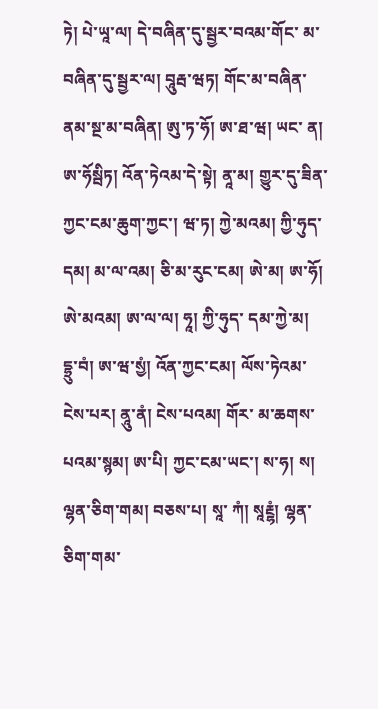ཏེ། པེ་ཡཱ་ལ། དེ་བཞིན་དུ་སྦྱར་བའམ་གོང་ མ་བཞིན་དུ་སྦྱར་ལ། བཱུརྦ་ཝཏ། གོང་མ་བཞིན་ནམ་སྔ་མ་བཞིན། ཨུ་ཏ་ཧོ། ཨ་ཐ་ཝ། ཡང་ ན། ཨ་ཧོསྦིཏ། འོན་ཏེའམ་དེ་སྟེ། ནཱ་མ། གྱུར་དུ་ཟིན་ཀྱང་ངམ་ཆུག་ཀྱང་། ཝ་ཏ། ཀྱེ་མའམ། ཀྱི་ཧུད་དམ། མ་ལ་འམ། ཅི་མ་རུང་ངམ། ཨེ་མ། ཨ་ཧོ། ཨེ་མའམ། ཨ་ལ་ལ། ཧཱ། ཀྱི་ཧུད་ དམ་ཀྱེ་མ། དྷྲུ་བཾ། ཨ་ཝ་སྱཾ། འོན་ཀྱང་ངམ། ལོས་ཏེའམ་ངེས་པར། ནཱུ་ནཾ། ངེས་པའམ། གོར་ མ་ཆགས་པའམ་སྙམ། ཨ་པི། ཀྱང་ངམ་ཡང་། ས་ཧ། ས། ལྷན་ཅིག་གམ། བཅས་པ། སཱ་ ཀཾ། སཱརྔྷཾ། ལྷན་ཅིག་གམ་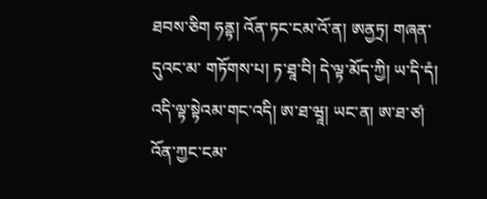ཐབས་ཅིག ཧནྟ། འོན་ཏང་ངམ་འོ་ན། ཨནྱཏྲ། གཞན་དུའང་མ་ གཏོགས་པ། ཏ་ཐཱ་བི། དེ་ལྟ་མོད་ཀྱི། ཡ་དི་དཾ། འདི་ལྟ་སྟེའམ་གང་འདི། ཨ་ཐ་ཝཱ། ཡང་ན། ཨ་ཐ་ཙ། འོན་ཀྱང་ངམ་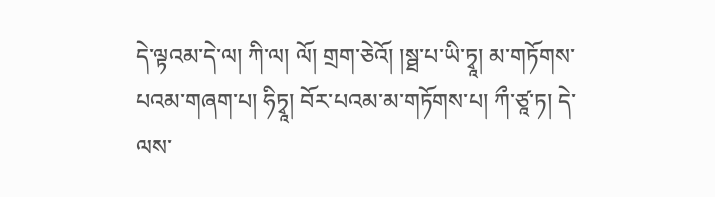དེ་ལྟའམ་དེ་ལ། ཀི་ལ། ལོ། གྲག་ཅེའོ། །སྠ་པ་ཡི་ཏྭཱ། མ་གཏོགས་ པའམ་གཞག་པ། ཧིཏྭཱ། བོར་པའམ་མ་གཏོགས་པ། ཀྀ་ཙཱ་ཏ། དེ་ལས་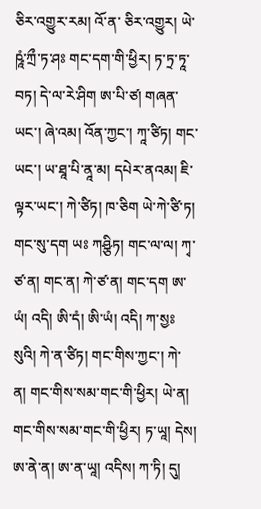ཅིར་འགྱུར་རམ། འོ་ན་ ཅིར་འགྱུར། ཡེ་ཥཱཾ་ཀྲྀ་ཏ་ཤཿ གང་དག་གི་ཕྱིར། ཏ་ཏྲ་ཏཱ་བཏ། དེ་ལ་རེ་ཤིག ཨ་པི་ཙ། གཞན་ ཡང་། ཞེ་འམ། འོན་ཀྱང་། ཀཱ་ཙིཏ། གང་ཡང་། ཡ་ཐཱ་པི་ནཱ་མ། དཔེར་ནའམ། ཇི་ལྟར་ཡང་། ཀེ་ཙིཏ། ཁ་ཅིག ཡེ་ཀེ་ཙི་ཏ། གང་སུ་དག ཡཿ ཀཤྩིཏ། གང་ལ་ལ། ཀྭ་ཙ་ན། གང་ན། ཀེ་ཙ་ན། གང་དག ཨ་ཡཾ། འདི། ཨི་དཾ། ཨི་ཡཾ། འདི། ཀ་སྱཿ སུའི། ཀེ་ན་ཙིཏ། གང་གིས་ཀྱང་། ཀེ་ ན། གང་གིས་སམ་གང་གི་ཕྱིར། ཡེ་ན། གང་གིས་སམ་གང་གི་ཕྱིར། ཏ་ཡཱ། དེས། ཨ་ནེ་ན། ཨ་ན་ཡཱ། འདིས། ཀ་ཏི། དུ།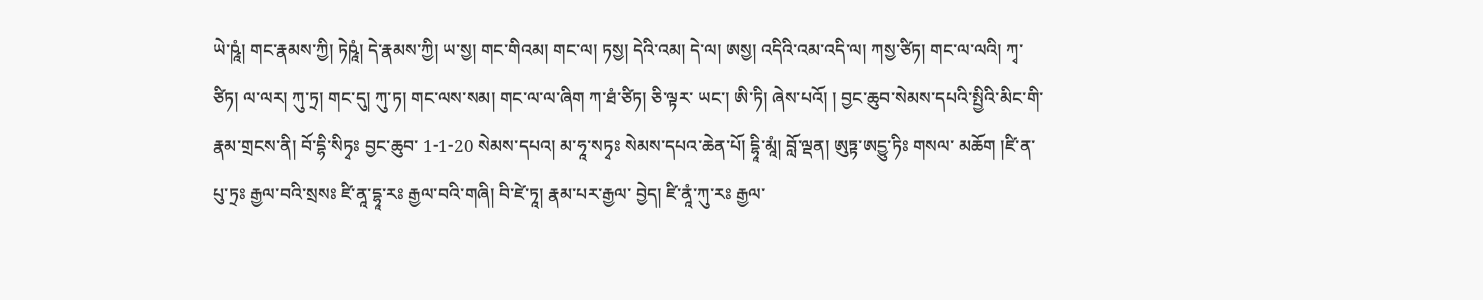ཡེ་ཥཱཾ། གང་རྣམས་ཀྱི། ཏེཥཱཾ། དེ་རྣམས་ཀྱི། ཡ་སྱ། གང་གིའམ། གང་ལ། ཏསྱ། དེའི་འམ། དེ་ལ། ཨསྱ། འདིའི་འམ་འདི་ལ། ཀསྱ་ཙིཏ། གང་ལ་ལའི། ཀྭ་ ཙིཏ། ལ་ལར། ཀུ་ཏྲ། གང་དུ། ཀུ་ཏ། གང་ལས་སམ། གང་ལ་ལ་ཞིག ཀ་ཐཾ་ཙིཏ། ཅི་ལྟར་ ཡང་། ཨི་ཏི། ཞེས་པའོ། ། བྱང་ཆུབ་སེམས་དཔའི་སྤྱིའི་མིང་གི་རྣམ་གྲངས་ནི། བོ་དྷི་སིཏྭཿ བྱང་ཆུབ་ 1-1-20 སེམས་དཔའ། མ་ཧཱ་སཏྭཿ སེམས་དཔའ་ཆེན་པོ། དྷཱི་མཱཾ། བློ་ལྡན། ཨུཏྟ་ཨདྱུ་ཏིཿ གསལ་ མཆོག །ཛི་ན་པུ་ཏྲཿ རྒྱལ་བའི་སྲསཿ ཛི་ནཱ་དྷཱ་རཿ རྒྱལ་བའི་གཞི། བི་ཛེ་ཏཱ། རྣམ་པར་རྒྱལ་ བྱེད། ཛི་ནཱཾ་ཀུ་རཿ རྒྱལ་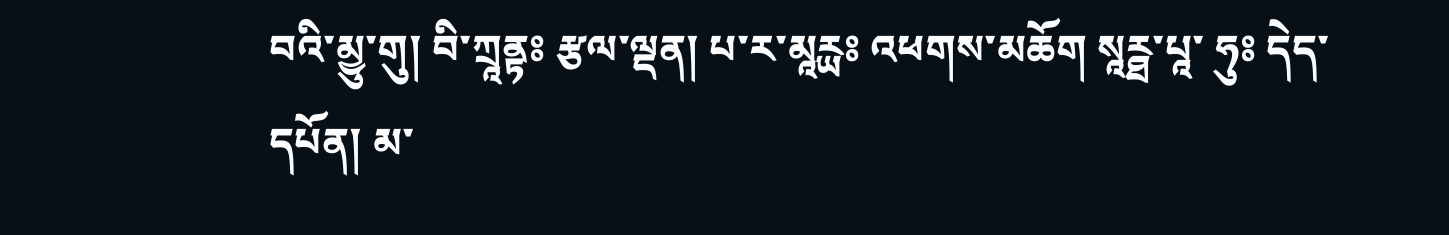བའི་མྱུ་གུ། བི་ཀྲཱནྟཿ རྩལ་ལྡན། པ་ར་མཱཪྻཿ འཕགས་མཆོག སཱཪྠ་པཱ་ ཧུཿ དེད་དཔོན། མ་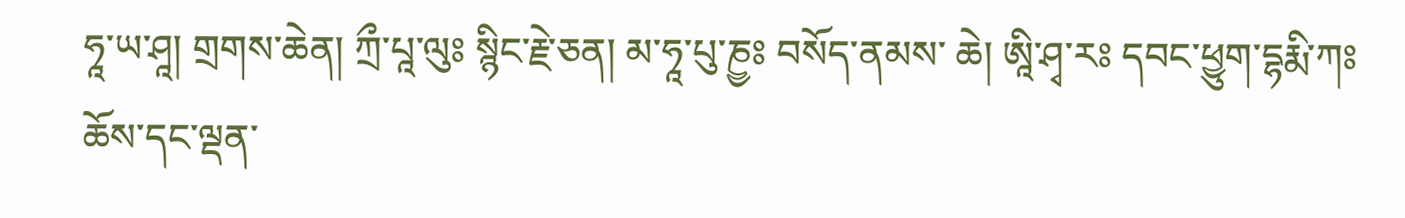ཧཱ་ཡ་ཤཱ། གྲགས་ཆེན། ཀྲྀ་པཱ་ལུཿ སྙིང་རྗེ་ཅན། མ་ཧཱ་པུ་ཎྱཿ བསོད་ནམས་ ཆེ། ཨཱི་ཤྭ་རཿ དབང་ཕྱུག་དྷརྨི་ཀཿ ཆོས་དང་ལྡན་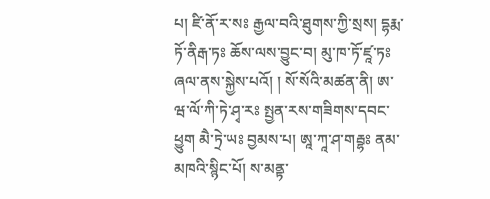པ། ཛི་ནོ་ར་སཿ རྒྱལ་བའི་ཐུགས་ཀྱི་སྲས། དྷརྨ་ཏོ་ནིརྒ་ཏཿ ཆོས་ལས་བྱུང་བ། མུ་ཁ་ཏོ་ཛཱ་ཏཿ ཞལ་ནས་སྐྱེས་པའོ། ། སོ་སོའི་མཚན་ནི། ཨ་ཝ་ལོ་ཀི་ཏེ་ཤྭ་རཿ སྤྱན་རས་གཟིགས་དབང་ཕྱུག མཻ་ཏྲེ་ཡཿ བྱམས་པ། ཨཱ་ཀཱ་ཤ་གརྦྷཿ ནམ་མཁའི་སྙིང་པོ། ས་མནྟ་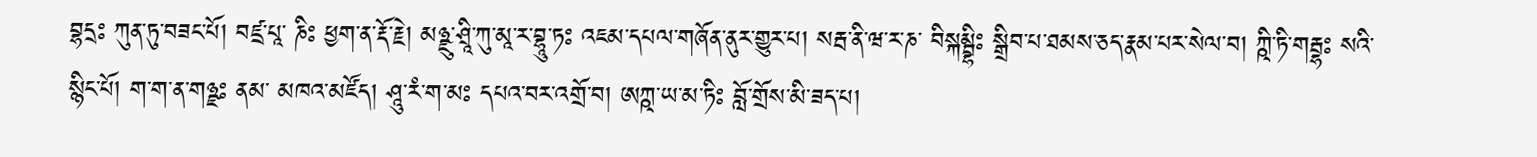བྷདྲཿ ཀུན་ཏུ་བཟང་པོ། བཛྲ་པཱ་ ཎིཿ ཕྱག་ན་རྡོ་རྗེ། མཉྫུ་ཤྲཱི་ཀུ་མཱ་ར་བྷཱུ་ཏཿ འཇམ་དཔལ་གཞོན་ནུར་གྱུར་པ། སརྦ་ནི་ཝ་ར་ཎ་ བིསྐམྦྷིཿ སྒྲིབ་པ་ཐམས་ཅད་རྣམ་པར་སེལ་བ། ཀྵི་ཏི་གརྦྷཿ སའི་སྙིང་པོ། ག་ག་ན་གཉྫཿ ནམ་ མཁའ་མཛོད། ཤཱུ་རཾ་ག་མཿ དཔའ་བར་འགྲོ་བ། ཨཀྵ་ཡ་མ་ཏིཿ བློ་གྲོས་མི་ཟད་པ།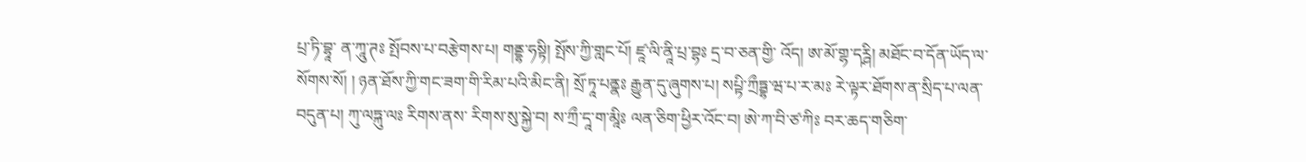པྲ་ཏི་བྷཱ་ ན་ཀཱུ་ཊཿ སྤོབས་པ་བརྩེགས་པ། གནྡྷ་ཧསྟི། སྤོས་ཀྱི་གླང་པོ། ཛཱ་ལི་ནཱི་པྲ་བྷཿ དྲ་བ་ཅན་གྱི་ འོད། ཨ་མོ་གྷ་དཪྴི། མཐོང་བ་དོན་ཡོད་ལ་སོགས་སོ། ། ཉན་ཐོས་ཀྱི་གང་ཟག་གི་རིམ་པའི་མིང་ནི། སྲོ་ཏཱ་པནྣཿ རྒྱུན་དུ་ཞུགས་པ། སཔྟི་ཀྲྀཏྦྷ་ཝ་པ་ར་མཿ རེ་ལྟར་ཐོགས་ན་སྲིད་པ་ལན་བདུན་པ། ཀུ་ལཏྐུ་ལཿ རིགས་ནས་ རིགས་སུ་སྐྱེ་བ། ས་ཀྲྀ་དཱ་ག་མཱིཿ ལན་ཅིག་ཕྱིར་འོང་བ། ཨེ་ཀ་བི་ཙ་ཀིཿ བར་ཆད་གཅིག་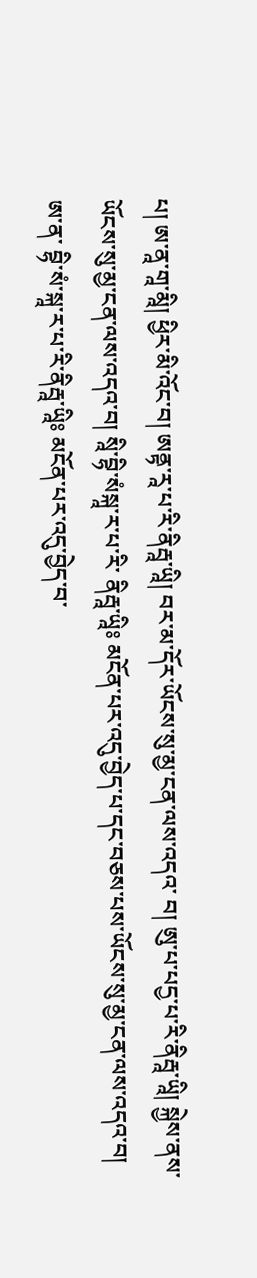པ། ཨ་ནཱ་གཱ་མཱི། ཕྱིར་མི་འོང་བ། ཨནྟ་རཱ་པ་རི་ནིརྦཱ་ཡཱི། བར་མ་དོར་ཡོངས་སུ་མྱ་ངན་ལས་འདའ་ བ། ཨུ་པ་པདྱ་པ་རི་ནིརྦཱ་ཡཱི། སྐྱེས་ནས་ཡོངས་སུ་མྱ་ངན་ལས་འདའ་བ། སཱི་བྷི་སཾསྐཱ་ར་པ་རི་ ནིརྦཱ་ཡཱིཿ མངོན་པར་འདུ་བྱེད་པ་དང་བཅས་པས་ཡོངས་སུ་མྱ་ངན་ལས་འདའ་བ། ཨ་ན་ བྷི་སཾ་སྐཱ་ར་པ་རི་ནིརྦཱ་ཡཱིཿ མངོན་པར་འདུ་བྱེད་བ་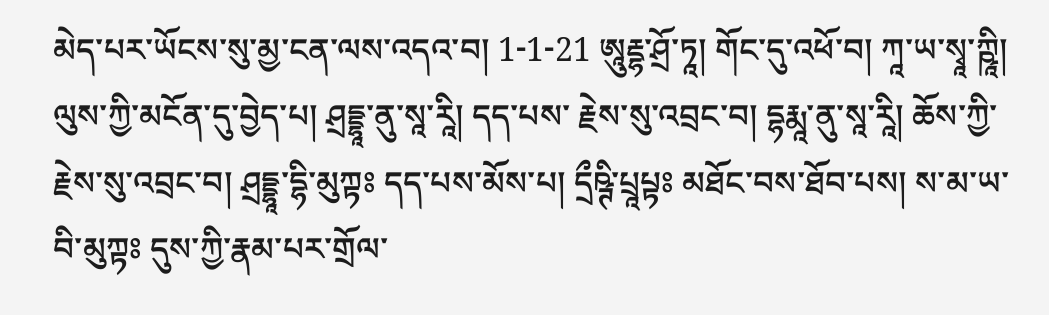མེད་པར་ཡོངས་སུ་མྱ་ངན་ལས་འདའ་བ། 1-1-21 ཨཱུརྡྷ་ཤྲོ་ཏཱ། གོང་དུ་འཕོ་བ། ཀཱ་ཡ་སྭཱ་ཀྵཱི། ལུས་ཀྱི་མངོན་དུ་བྱེད་པ། ཤྲདྡྷཱ་ནུ་སཱ་རཱི། དད་པས་ རྗེས་སུ་འབྲང་བ། དྷརྨཱ་ནུ་སཱ་རཱི། ཆོས་ཀྱི་རྗེས་སུ་འབྲང་བ། ཤྲདྡྷཱ་དྷི་མུཀྟཿ དད་པས་མོས་པ། དྲྀཥྚི་པྲཱཔྟཿ མཐོང་བས་ཐོབ་པས། ས་མ་ཡ་བི་མུཀྟཿ དུས་ཀྱི་རྣམ་པར་གྲོལ་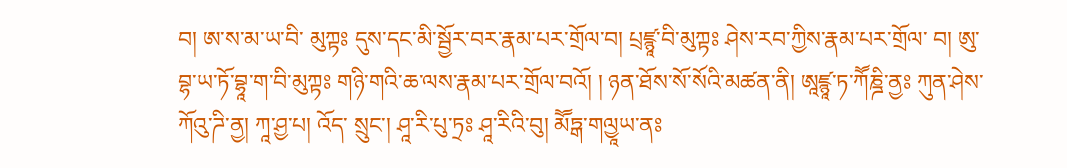བ། ཨ་ས་མ་ཡ་བི་ མུཀྟཿ དུས་དང་མི་སྦྱོར་བར་རྣམ་པར་གྲོལ་བ། པྲཛྙཱ་བི་མུཀྟཿ ཤེས་རབ་ཀྱིས་རྣམ་པར་གྲོལ་ བ། ཨུ་བྷ་ཡ་ཏོ་བྷཱ་ག་བི་མུཀྟཿ གཉི་གའི་ཆ་ལས་རྣམ་པར་གྲོལ་བའོ། ། ཉན་ཐོས་སོ་སོའི་མཚན་ནི། ཨཱཛྙཱ་ཏ་ཀཽཎྜི་ནྱཿ ཀུན་ཤེས་ཀོའུ་ཌི་ནྱ། ཀཱ་ཤྱ་པ། འོད་ སྲུང་། ཤཱ་རི་པུ་ཏྲཿ ཤཱ་རིའི་བུ། མཽཏྒ་གལྱཱཡ་ནཿ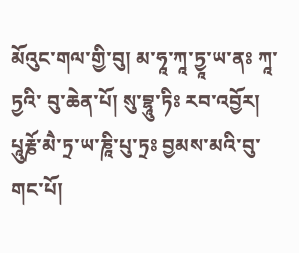མོའུང་གལ་གྱི་བུ། མ་ཧཱ་ཀཱ་ཏྱཱ་ཡ་ནཿ ཀཱ་ཏྱའི་ བུ་ཆེན་པོ། སུ་བྷཱུ་ཏིཿ རབ་འབྱོར། པཱུརྞོ་མཻ་ཏྲ་ཡ་ཎཱི་པུ་ཏྲཿ བྱམས་མའི་བུ་གང་པོ།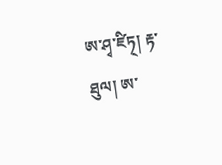ཨ་ཤྭ་ཛིཏ྄། རྟ་ཐུལ། ཨ་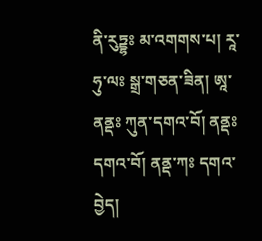ནི་རུཏྡྷཿ མ་འགགས་པ། རཱ་ཧུ་ལཿ སྒྲ་གཅན་ཟིན། ཨཱ་ནནྡཿ ཀུན་དགའ་བོ། ནནྡཿ དགའ་བོ། ནནྡ་ཀཿ དགའ་བྱེད།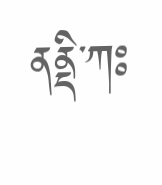ནནྡི་ཀཿ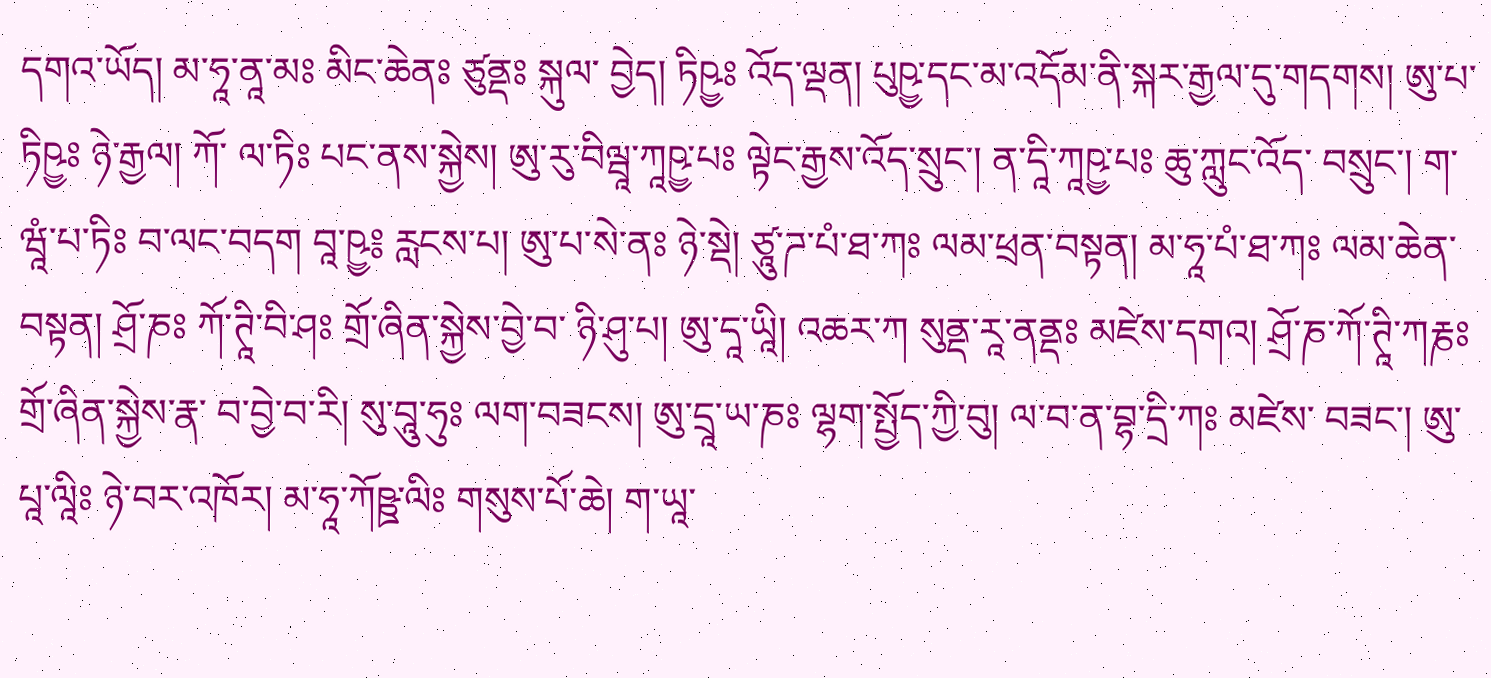དགའ་ཡོད། མ་ཧཱ་ནཱ་མཿ མིང་ཆེནཿ ཙུནྡཿ སྐུལ་ བྱེད། ཏིཥྱཿ འོད་ལྡན། པུཥྱ་དང་མ་འདོམ་ནི་སྐར་རྒྱལ་དུ་གདགས། ཨུ་པ་ཏིཥྱཿ ཉེ་རྒྱལ། ཀོ་ ལ་ཏིཿ པང་ནས་སྐྱེས། ཨུ་རུ་བིལྦཱ་ཀཱཥྱ་པཿ ལྟེང་རྒྱས་འོད་སྲུང་། ན་དཱི་ཀཱཥྱ་པཿ ཆུ་ཀླུང་འོད་ བསྲུང་། ག་ཝཱཾ་པ་ཏིཿ བ་ལང་བདག བཱ་ཥྱ༔ རླངས་པ། ཨུ་པ་སེ་ནཿ ཉེ་སྡེ། ཙཱུ་ཌ་པཾ་ཐ་ཀཿ ལམ་ཕྲན་བསྟན། མ་ཧཱ་པཾ་ཐ་ཀཿ ལམ་ཆེན་བསྟན། ཤྲོ་ཎཿ ཀོ་ཊཱི་བི་ཤཿ གྲོ་ཞིན་སྐྱེས་བྱེ་བ་ ཉི་ཤུ་པ། ཨུ་དཱ་ཡཱི། འཆར་ཀ སུནྡ་རཱ་ནནྡཿ མཛེས་དགའ། ཤྲོ་ཎ་ཀོ་ཊཱི་ཀརྞཿ གྲོ་ཞིན་སྐྱེས་རྣ་ བ་བྱེ་བ་རི། སུ་བཱུ་ཧུཿ ལག་བཟངས། ཨུ་དྲཱ་ཡ་ཎཿ ལྷག་སྤྱོད་ཀྱི་བུ། ལ་བ་ན་བྷ་དྲི་ཀཿ མཛེས་ བཟང་། ཨུ་པཱ་ལཱིཿ ཉེ་བར་འཁོར། མ་ཧཱ་ཀོཥྛ་ལིཿ གསུས་པོ་ཆེ། ག་ཡཱ་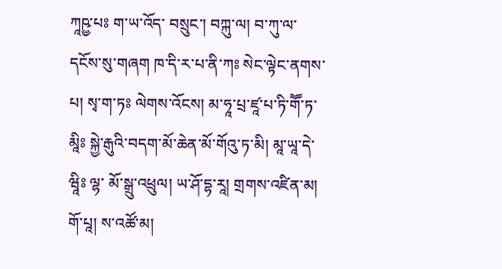ཀཱཥྱ་པཿ ག་ཡ་འོད་ བསྲུང་། བཀྐུ་ལ། བ་ཀུ་ལ་དངོས་སུ་གཞག ཁ་དི་ར་པ་ནི་ཀཿ སེང་ལྟེང་ནགས་པ། སྭ་ག་ཏཿ ལེགས་འོངས། མ་ཧཱ་པྲ་ཛཱ་པ་ཏི་གཽ་ཏ་མཱིཿ སྐྱེ་རྒུའི་བདག་མོ་ཆེན་མོ་གོའུ་ཏ་མི། མཱ་ཡཱ་དེ་ཝཱིཿ ལྷ་ མོ་སྒྲུ་འཕྲུལ། ཡ་ཤོ་དྷ་རཱ། གྲགས་འཛིན་མ། གོ་པཱ། ས་འཚོ་མ།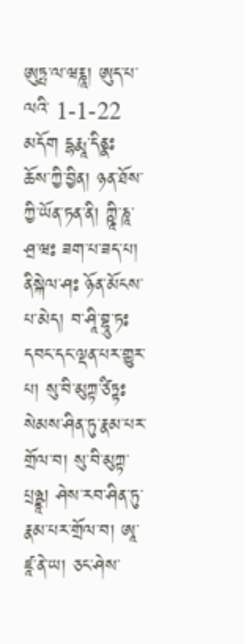ཨུཏྤ་ལ་ཝརྞཱ། ཨུད་པ་ལའི་ 1-1-22 མདོག དྷརྨཱ་དིནྣཿ ཆོས་ཀྱི་བྱིན། ཉན་ཐོས་ཀྱི་ཡོན་ཏན་ནི། ཀྵཱི་ཎཱ་ཤྲ་ཝཿ ཟག་པ་ཟད་པ། ནིསྐེལ་ཤཿ ཉོན་མོངས་ པ་མེད། བ་ཤཱི་བྷཱུ་ཏཿ དབང་དང་ལྡན་པར་གྱུར་པ། སུ་བི་མུཀྟ་ཙིཏྟཿ སེམས་ཤིན་ཏུ་རྣམ་པར་ གྲོལ་བ། སུ་བི་མུཀྟ་པྲཉྫཱ། ཤེས་རབ་ཤིན་ཏུ་རྣམ་པར་གྲོལ་བ། ཨཱ་ཛཱ་ནེ་ཡ། ཅང་ཤེས་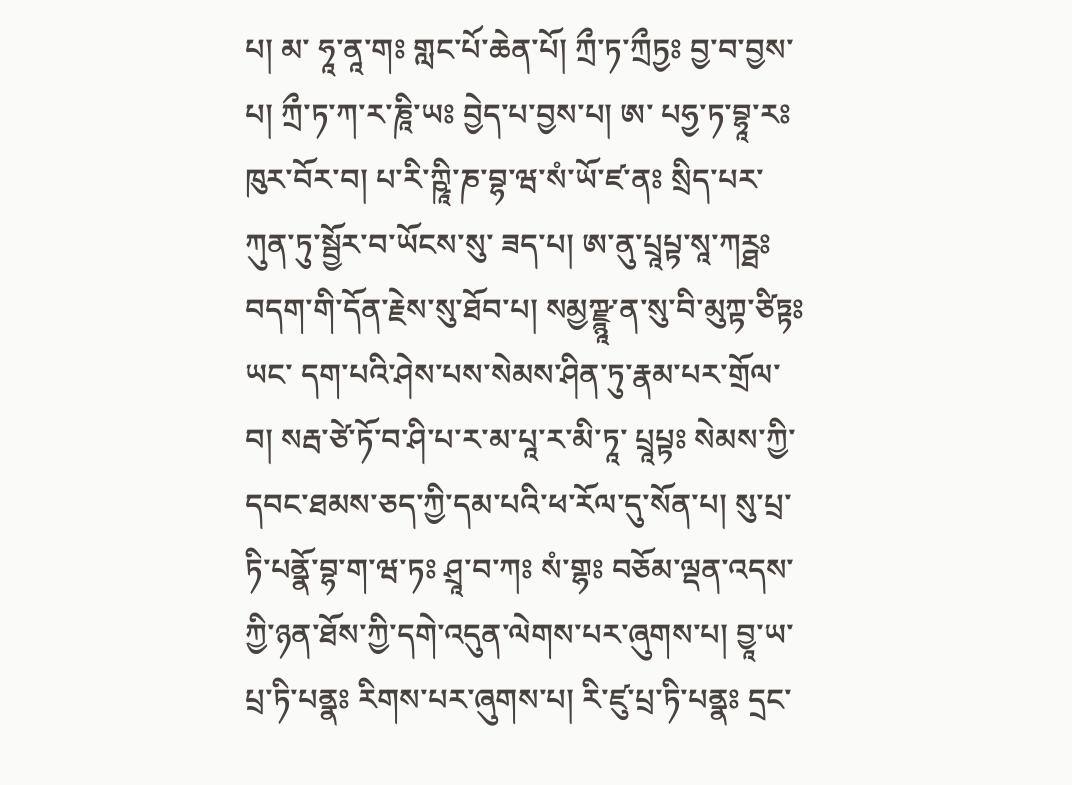པ། མ་ ཧཱ་ནཱ་གཿ གླང་པོ་ཆེན་པོ། ཀྲྀ་ཏ་ཀྲྀཏྱཿ བྱ་བ་བྱས་པ། ཀྲྀ་ཏ་ཀ་ར་ཎཱི་ཡཿ བྱེད་པ་བྱས་པ། ཨ་ པཧྱ་ཏ་བྷཱ་རཿ ཁུར་བོར་བ། པ་རི་ཀྵཱི་ཎ་བྷ་ཝ་སཾ་ཡོ་ཛ་ནཿ སྲིད་པར་ཀུན་ཏུ་སྦྱོར་བ་ཡོངས་སུ་ ཟད་པ། ཨ་ནུ་པྲཱཔྟ་སཱ་ཀཪྠཿ བདག་གི་དོན་རྗེས་སུ་ཐོབ་པ། སམྱཀྫྙཱ་ན་སུ་བི་མུཀྟ་ཙིཏྟཿ ཡང་ དག་པའི་ཤེས་པས་སེམས་ཤིན་ཏུ་རྣམ་པར་གྲོལ་བ། སརྦ་ཙེ་ཏོ་བ་ཤི་པ་ར་མ་པཱ་ར་མི་ཏཱ་ པྲཱཔྟཿ སེམས་ཀྱི་དབང་ཐམས་ཅད་ཀྱི་དམ་པའི་ཕ་རོལ་དུ་སོན་པ། སུ་པྲ་ཏི་པནྣོ་བྷ་ག་ཝ་ཏཿ ཤྲཱ་བ་ཀཿ སཾ་གྷཿ བཅོམ་ལྡན་འདས་ཀྱི་ཉན་ཐོས་ཀྱི་དགེ་འདུན་ལེགས་པར་ཞུགས་པ། བྱཱ་ཡ་ པྲ་ཏི་པནྣཿ རིགས་པར་ཞུགས་པ། རི་ཛུ་པྲ་ཏི་པནྣཿ དྲང་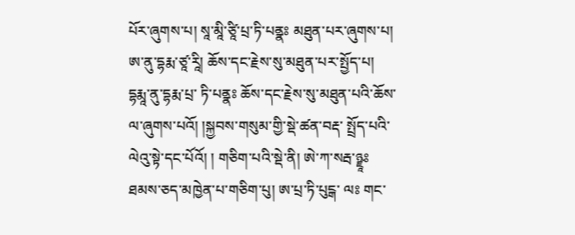པོར་ཞུགས་པ། སཱ་མཱི་ཙཱི་པྲ་ཏི་པནྣཿ མཐུན་པར་ཞུགས་པ། ཨ་ནུ་དྷརྨ་ཙཱ་རཱི། ཆོས་དང་རྗེས་སུ་མཐུན་པར་སྤྱོད་པ། དྷརྨཱ་ནུ་དྷརྨ་པྲ་ ཏི་པནྣཿ ཆོས་དང་རྗེས་སུ་མཐུན་པའི་ཆོས་ལ་ཞུགས་པའོ། །སྐྱབས་གསུམ་གྱི་སྡེ་ཚན་བརྡ་ སྤྲོད་པའི་ལེའུ་སྟེ་དང་པོའོ། ། གཅིག་པའི་སྡེ་ནི། ཨེ་ཀ་སརྦ་ཉྫཱཿ ཐམས་ཅད་མཁྱེན་པ་གཅིག་པུ། ཨ་པྲ་ཏི་པུངྒ་ ལཿ གང་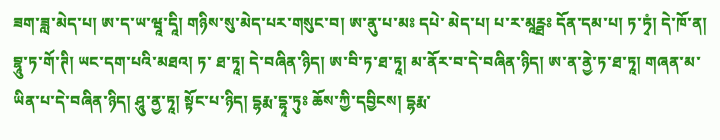ཟག་ཟླ་མེད་པ། ཨ་ད་ཡ་ཝཱ་དཱི། གཉིས་སུ་མེད་པར་གསུང་བ། ཨ་ནུ་པ་མཿ དཔེ་ མེད་པ། པ་ར་མཱཪྠཿ དོན་དམ་པ། ཏ་ཏྭཾ། དེ་ཁོ་ན། བྷཱུ་ཏ་གོ་ཊི། ཡང་དག་པའི་མཐའ། ཏ་ ཐ་ཏཱ། དེ་བཞིན་ཉིད། ཨ་བི་ཏ་ཐ་ཏཱ། མ་ནོར་བ་དེ་བཞིན་ཉིད། ཨ་ན་ནྱེ་ཏ་ཐ་ཏཱ། གཞན་མ་ ཡིན་པ་དེ་བཞིན་ཉིད། ཤཱུ་ནྱ་ཏཱ། སྟོང་པ་ཉིད། དྷརྨ་དྷཱ་ཏུཿ ཆོས་ཀྱི་དབྱིངས། དྷརྨ་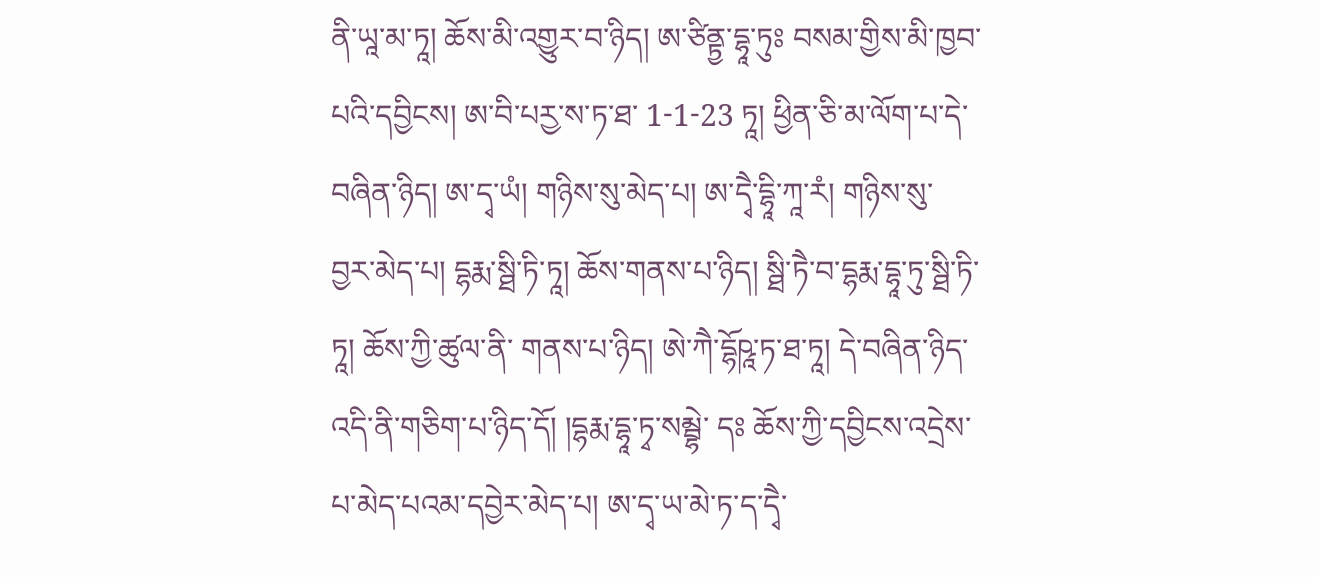ནི་ཡཱ་མ་ཏཱ། ཆོས་མི་འགྱུར་བ་ཉིད། ཨ་ཙིནྟྱ་དྷཱ་ཏུཿ བསམ་གྱིས་མི་ཁྱབ་པའི་དབྱིངས། ཨ་བི་པརྱ་ས་ཏ་ཐ་ 1-1-23 ཏཱ། ཕྱིན་ཅི་མ་ལོག་པ་དེ་བཞིན་ཉིད། ཨ་དྭ་ཡཾ། གཉིས་སུ་མེད་པ། ཨ་དྭཻ་དྷཱི་ཀཱ་རཾ། གཉིས་སུ་ བྱར་མེད་པ། དྷརྨ་སྠི་ཏི་ཏཱ། ཆོས་གནས་པ་ཉིད། སྠི་ཏཻ་བ་དྷརྨ་དྷཱ་ཏུ་སྠི་ཏི་ཏཱ། ཆོས་ཀྱི་ཚུལ་ནི་ གནས་པ་ཉིད། ཨེ་ཀཻ་དྷོཥཱ་ཏ་ཐ་ཏཱ། དེ་བཞིན་ཉིད་འདི་ནི་གཅིག་པ་ཉིད་དོ། །དྷརྨ་དྷཱ་ཏྭ་སམྦྷེ་ དཿ ཆོས་ཀྱི་དབྱིངས་འདྲེས་པ་མེད་པའམ་དབྱེར་མེད་པ། ཨ་དྭ་ཡ་མེ་ཏ་ད་དྭཻ་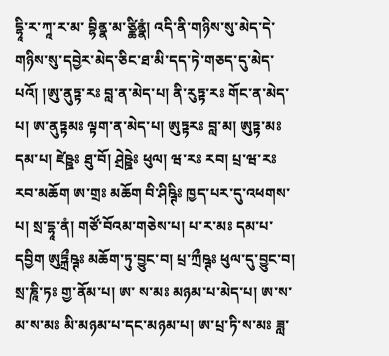དྷཱི་ར་ཀཱ་ར་མ་ བྷིནྣ་མ་ཙྪིནྣཾ། འདི་ནི་གཉིས་སུ་མེད་དེ་གཉིས་སུ་དབྱེར་མེད་ཅིང་ཐ་མི་དད་ཏེ་གཅད་དུ་མེད་ པའོ། །ཨུ་ནུཏྟ་རཿ བླ་ན་མེད་པ། ནི་རུཏྟ་རཿ གོང་ན་མེད་པ། ཨ་ནུཏྟམཿ ལྟག་ན་མེད་པ། ཨུཏྟརཿ བླ་མ། ཨུཏྟ་མཿ དམ་པ། ཛེཥྛཿ ཐུ་བོ། ཤྲེཥྛེཿ ཕུལ། ཝ་རཿ རབ། པྲ་ཝ་རཿ རབ་མཆོག ཨ་གྲཿ མཆོག བི་ཤིཥྚིཿ ཁྱད་པར་དུ་འཕགས་པ། སྲ་དྷཱ་ནཾ། གཙོ་བོའམ་གཅེས་པ། པ་ར་མཿ དམ་པ་དབྱིག ཨུཏྐྲྀཥྚཿ མཆོག་ཏུ་བྱུང་བ། པྲ་ཀྲྀཥྚཿ ཕུལ་དུ་བྱུང་བ། སྲ་ཎཱི་ཏཿ གྱ་ནོམ་པ། ཨ་ ས་མཿ མཉམ་པ་མེད་པ། ཨ་ས་མ་ས་མཿ མི་མཉམ་པ་དང་མཉམ་པ། ཨ་པྲ་ཏི་ས་མཿ ཟླ་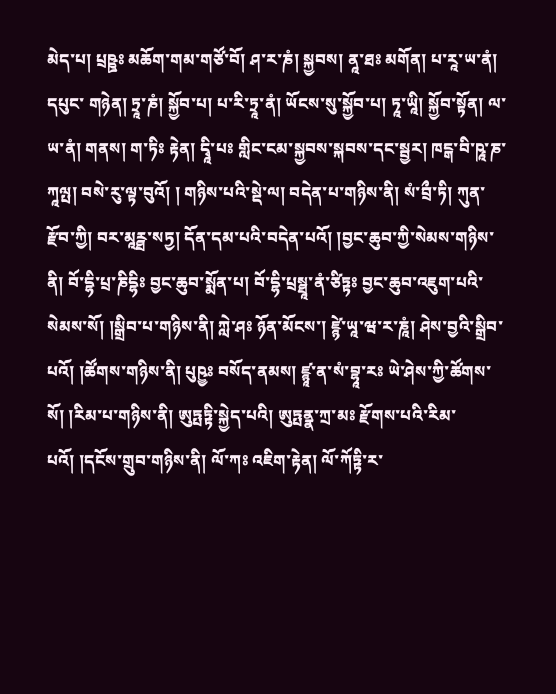མེད་པ། པྲཥྛཿ མཆོག་གམ་གཙོ་བོ། ཤ་ར་ཎཾ། སྐྱབས། ནཱ་ཐཿ མགོན། པ་རཱ་ཡ་ནཾ། དཔུང་ གཉེན། ཏྲཱ་ཎཾ། སྐྱོབ་པ། པ་རི་ཏྲཱ་ནཾ། ཡོངས་སུ་སྐྱོབ་པ། ཏཱ་ཡཱི། སྐྱོབ་སྟོན། ལ་ཡ་ནཾ། གནས། ག་ཏིཿ རྟེན། དྭཱི་པཿ གླིང་ངམ་སྐྱབས་སྐབས་དང་སྦྱར། ཁངྒ་བི་ཥཱ་ཎ་ཀཱལྤ། བསེ་རུ་ལྟ་བུའོ། ། གཉིས་པའི་སྡེ་ལ། བདེན་པ་གཉིས་ནི། སཾ་བྲྀ་ཏི། ཀུན་རྫོབ་ཀྱི། བར་མཱཪྠ་སཏྱ། དོན་དམ་པའི་བདེན་པའོ། །བྱང་ཆུབ་ཀྱི་སེམས་གཉིས་ནི། བོ་དྷི་པྲ་ཎིདྷིཿ བྱང་ཆུབ་སྨོན་པ། བོ་དྷི་པྲསྠཱ་ནཾ་ཙིཏྟཿ བྱང་ཆུབ་འཇུག་པའི་སེམས་སོ། །སྒྲིབ་པ་གཉིས་ནི། ཀླེ་ཤཿ ཉོན་མོངས་། ཛྙེ་ཡཱ་ཝ་ར་ཎཱཾ། ཤེས་བྱའི་སྒྲིབ་པའོ། །ཚོགས་གཉིས་ནི། པུཥྱཿ བསོད་ནམས། ཛྙཱ་ན་སཾ་བྷཱ་རཿ ཡེ་ཤེས་ཀྱི་ཚོགས་སོ། །རིམ་པ་གཉིས་ནི། ཨུཏྤཏྟི་སྐྱེད་པའི། ཨུཏྤནྣ་ཀྲ་མཿ རྫོགས་པའི་རིམ་ པའོ། །དངོས་གྲུབ་གཉིས་ནི། ལོ་ཀཿ འཇིག་རྟེན། ལོ་ཀོཏྟི་ར་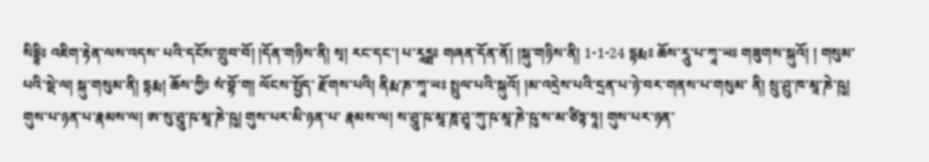སིདྡྷིཿ འཇིག་རྟེན་ལས་འདས་ པའི་དངོས་གྲུབ་བོ། །དོན་གཉིས་ནི། སྭ། རང་དང་། པ་རཱཪྠཿ གཞན་དོན་ནོ། །སྐུ་གཉིས་ནི། 1-1-24 དྷརྨཿ ཆོས་རཱུ་པ་ཀཱ་ཡཿ གཟུགས་སྐུའོ། ། གསུམ་པའི་སྡེ་ལ། སྐུ་གསུམ་ནི། དྷརྨ། ཆོས་ཀྱིཿ སཾ་བྷོ་ག། ལོངས་སྤྱོད་ རྫོགས་པའི། ནིརྨ་ཎ་ཀཱ་ཡཿ སྤྲུལ་པའི་སྐུའོ། །མ་འདྲེས་པའི་དྲན་པ་ཉེ་བར་གནས་པ་གསུམ་ ནི། སྲུ་ཤྲུ་ཁ་མཱ་ཎེ་ཥུ། གུས་པ་ཉན་པ་རྣམས་ལ། ཨ་སུ་ཤྲཱུ་ཥ་མཱ་ཎེ་ཥུ། གུས་པར་མི་ཉན་པ་ རྣམས་ལ། ས་ཤྲཱུ་ཥ་མཱ་ཎཱ་ཤྲཱ་ཀུ་ཥ་མཱ་ཎེ་ཥུ་ས་མ་ཙིཏྟ་ཏཱ། གུས་པར་ཉན་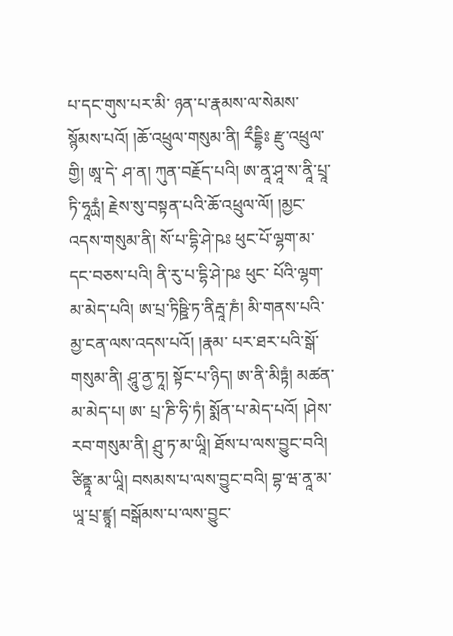པ་དང་གུས་པར་མི་ ཉན་པ་རྣམས་ལ་སེམས་སྙོམས་པའོ། །ཆོ་འཕྲུལ་གསུམ་ནི། རྀདྡྷིཿ རྫུ་འཕྲུལ་གྱི། ཨཱ་དེ་ ཤ་ན། ཀུན་བརྗོད་པའི། ཨ་ནཱ་ཤཱ་ས་ནཱི་པྲཱ་ཏི་ཧཱཪྻཾ། རྗེས་སུ་བསྟན་པའི་ཆོ་འཕྲུལ་ལོ། །མྱང་ འདས་གསུམ་ནི། སོ་པ་དྷི་ཤེ་ཥཿ ཕུང་པོ་ལྷག་མ་དང་བཅས་པའི། ནི་རུ་པ་དྷི་ཤེ་ཥཿ ཕུང་ པོའི་ལྷག་མ་མེད་པའི། ཨ་པྲ་ཏིཥྛི་ཏ་ནིརྦཱ་ཎཾ། མི་གནས་པའི་མྱ་ངན་ལས་འདས་པའོ། །རྣམ་ པར་ཐར་པའི་སྒོ་གསུམ་ནི། ཤཱུ་ནྱ་ཏཱ། སྟོང་པ་ཉིད། ཨ་ནི་མིཏྟཾ། མཚན་མ་མེད་པ། ཨ་ པྲ་ཎི་ཧི་ཏཾ། སྨོན་པ་མེད་པའོ། །ཤེས་རབ་གསུམ་ནི། ཤྲུ་ཏ་མ་ཡཱི། ཐོས་པ་ལས་བྱུང་བའི། ཙིནྟཱ་མ་ཡཱི། བསམས་པ་ལས་བྱུང་བའི། བྷ་ཝ་ནཱ་མ་ཡཱ་པྲ་ཛྙཱ། བསྒོམས་པ་ལས་བྱུང་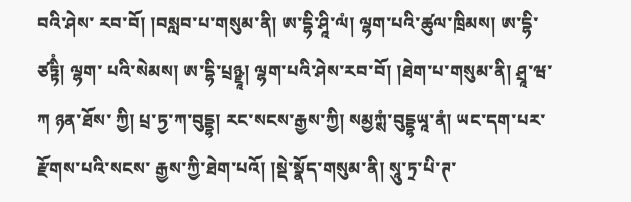བའི་ཤེས་ རབ་བོ། །བསླབ་པ་གསུམ་ནི། ཨ་དྷི་ཤཱི་ལཾ། ལྷག་པའི་ཚུལ་ཁྲིམས། ཨ་དྷི་ཙཏྟིཾ། ལྷག་ པའི་སེམས། ཨ་དྷི་པྲཉྫཱ། ལྷག་པའི་ཤེས་རབ་བོ། །ཐེག་པ་གསུམ་ནི། ཤྲཱ་ཝ་ཀ ཉན་ཐོས་ ཀྱི། པྲ་ཏྱ་ཀ་བུདྡྷ། རང་སངས་རྒྱས་ཀྱི། སམྱཀྶཾ་བུདྡྷཡཱ་ནཾ། ཡང་དག་པར་རྫོགས་པའི་སངས་ རྒྱས་ཀྱི་ཐེག་པའོ། །སྡེ་སྣོད་གསུམ་ནི། སཱུ་ཏྲ་པི་ཊ་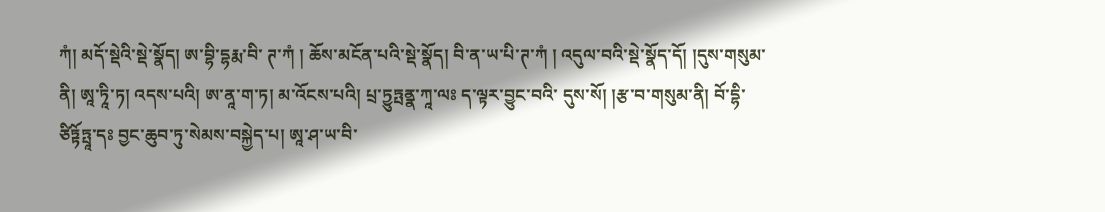ཀཾ། མདོ་སྡེའི་སྡེ་སྣོད། ཨ་བྷི་དྷརྨ་བི་ ཊ་ཀཾ ། ཆོས་མངོན་པའི་སྡེ་སྣོད། བི་ན་ཡ་པི་ཊ་ཀཾ ། འདུལ་བའི་སྡེ་སྣོད་དོ། །དུས་གསུམ་ ནི། ཨཱ་ཏཱི་ཏ། འདས་པའི། ཨ་ནཱ་ག་ཏ། མ་འོངས་པའི། པྲ་ཏྱུཏྤནྣ་ཀཱ་ལཿ ད་ལྟར་བྱུང་བའི་ དུས་སོ། །རྩ་བ་གསུམ་ནི། བོ་དྷི་ཙིཏྟོཏྤཱ་དཿ བྱང་ཆུབ་ཏུ་སེམས་བསྐྱེད་པ། ཨཱ་ཤ་ཡ་བི་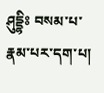ཤུདྡྷིཿ བསམ་པ་རྣམ་པར་དག་པ།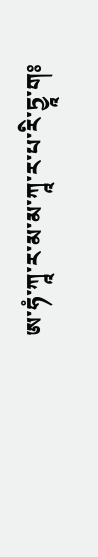ཨ་ཧཾ་ཀཱ་ར་མ་མ་ཀཱ་ར་པ་རི་ཏྱཱ་གཿ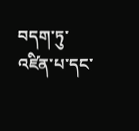བདག་ཏུ་འཛིན་པ་དང་